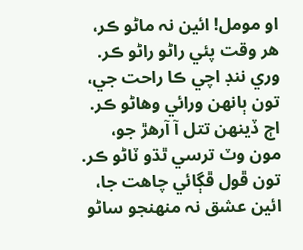او مومل! ائين نہ ماڻو ڪر،
هر وقت پئي راڻو راڻو ڪر.
وري ننڊ اچي ڪا راحت جي،
تون ٻانھن ورائي وهاڻو ڪر.
اڄ ڏينھن تتل آ آرهڙ جو،
مون وٽ ترسي ٿڌو ٽاڻو ڪر.
تون ڦول ڦڳائي چاهت جا،
ائين عشق نہ منھنجو ساڻو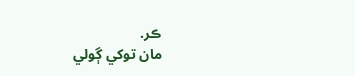ڪر.
مان توکي ڳولي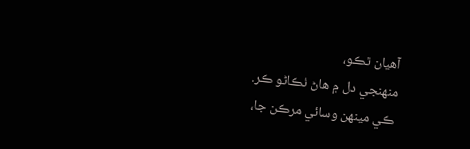آهيان ٿڪو،
منھنجي دل ۾ ھاڻ ٺڪاڻو ڪر.
ڪي مينھن وسائي مرڪن جا،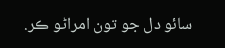سائو دل جو تون امراڻو ڪر.